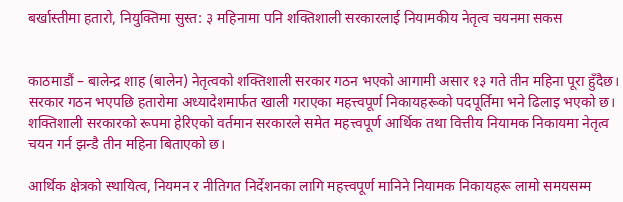बर्खास्तीमा हतारो, नियुक्तिमा सुस्त: ३ महिनामा पनि शक्तिशाली सरकारलाई नियामकीय नेतृत्व चयनमा सकस


काठमाडौं – बालेन्द्र शाह (बालेन) नेतृत्वको शक्तिशाली सरकार गठन भएको आगामी असार १३ गते तीन महिना पूरा हुँदैछ। सरकार गठन भएपछि हतारोमा अध्यादेशमार्फत खाली गराएका महत्त्वपूर्ण निकायहरूको पदपूर्तिमा भने ढिलाइ भएको छ। शक्तिशाली सरकारको रूपमा हेरिएको वर्तमान सरकारले समेत महत्त्वपूर्ण आर्थिक तथा वित्तीय नियामक निकायमा नेतृत्व चयन गर्न झन्डै तीन महिना बिताएको छ।

आर्थिक क्षेत्रको स्थायित्व, नियमन र नीतिगत निर्देशनका लागि महत्त्वपूर्ण मानिने नियामक निकायहरू लामो समयसम्म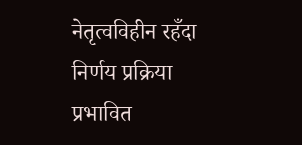नेतृत्वविहीन रहँदा निर्णय प्रक्रिया प्रभावित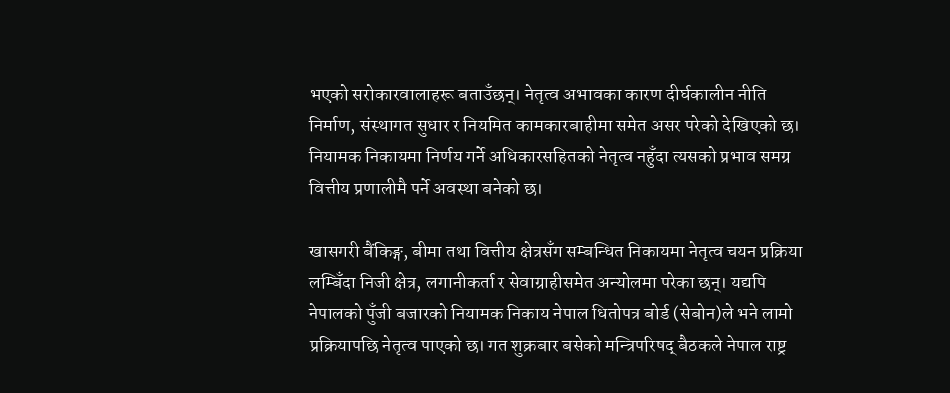भएको सरोकारवालाहरू बताउँछन्। नेतृत्व अभावका कारण दीर्घकालीन नीति निर्माण, संस्थागत सुधार र नियमित कामकारबाहीमा समेत असर परेको देखिएको छ। नियामक निकायमा निर्णय गर्ने अधिकारसहितको नेतृत्व नहुँदा त्यसको प्रभाव समग्र वित्तीय प्रणालीमै पर्ने अवस्था बनेको छ।

खासगरी बैंकिङ्ग, बीमा तथा वित्तीय क्षेत्रसँग सम्बन्धित निकायमा नेतृत्व चयन प्रक्रिया लम्बिँदा निजी क्षेत्र, लगानीकर्ता र सेवाग्राहीसमेत अन्योलमा परेका छन्। यद्यपि नेपालको पुँजी बजारको नियामक निकाय नेपाल धितोपत्र बोर्ड (सेबोन)ले भने लामो प्रक्रियापछि नेतृत्व पाएको छ। गत शुक्रबार बसेको मन्त्रिपरिषद् बैठकले नेपाल राष्ट्र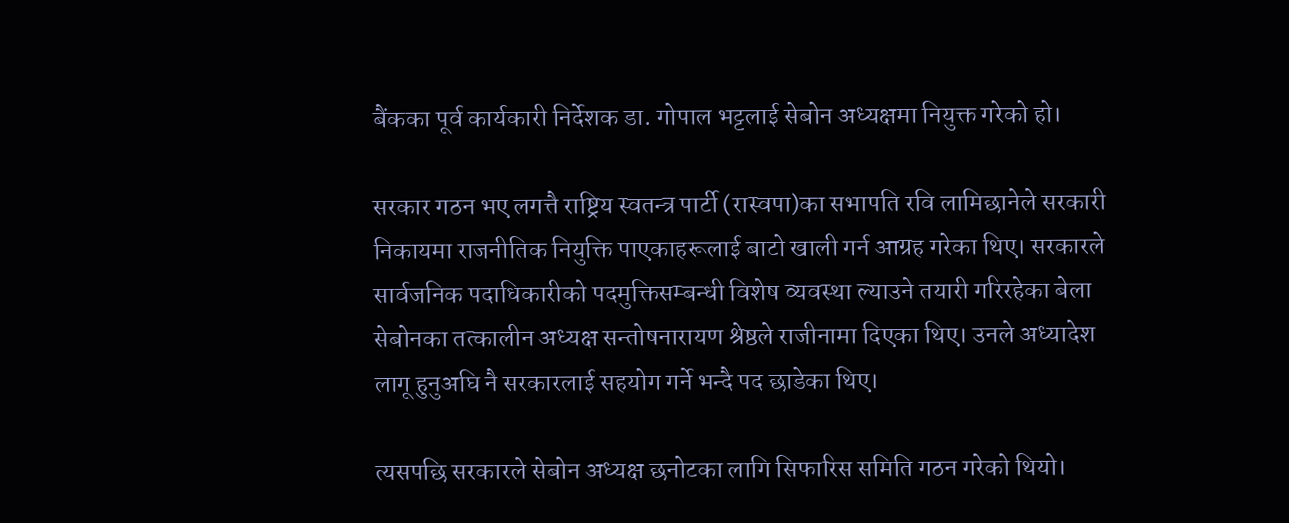बैंकका पूर्व कार्यकारी निर्देशक डा. गोपाल भट्टलाई सेबोन अध्यक्षमा नियुक्त गरेको हो।

सरकार गठन भए लगत्तै राष्ट्रिय स्वतन्त्र पार्टी (रास्वपा)का सभापति रवि लामिछानेले सरकारी निकायमा राजनीतिक नियुक्ति पाएकाहरूलाई बाटो खाली गर्न आग्रह गरेका थिए। सरकारले सार्वजनिक पदाधिकारीको पदमुक्तिसम्बन्धी विशेष व्यवस्था ल्याउने तयारी गरिरहेका बेला सेबोनका तत्कालीन अध्यक्ष सन्तोषनारायण श्रेष्ठले राजीनामा दिएका थिए। उनले अध्यादेश लागू हुनुअघि नै सरकारलाई सहयोग गर्ने भन्दै पद छाडेका थिए।

त्यसपछि सरकारले सेबोन अध्यक्ष छनोटका लागि सिफारिस समिति गठन गरेको थियो।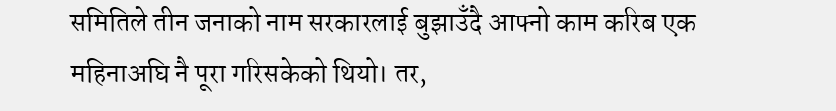समितिले तीन जनाको नाम सरकारलाई बुझाउँदै आफ्नो काम करिब एक महिनाअघि नै पूरा गरिसकेको थियो। तर,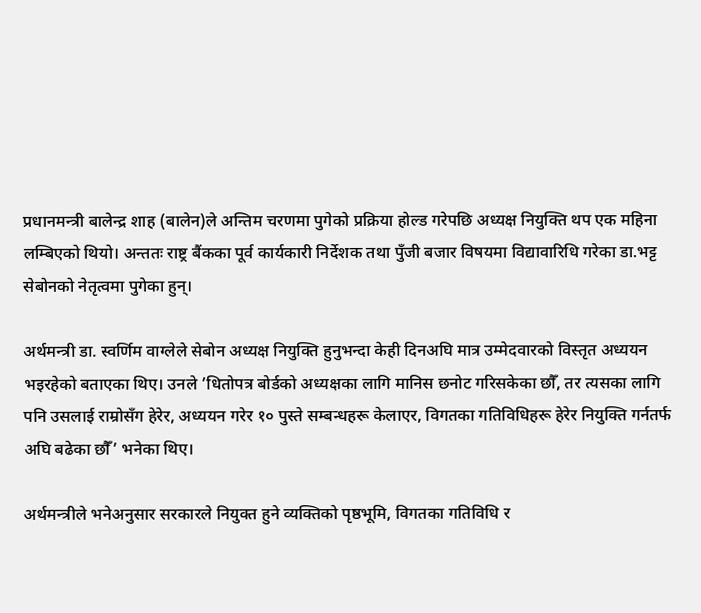प्रधानमन्त्री बालेन्द्र शाह (बालेन)ले अन्तिम चरणमा पुगेको प्रक्रिया होल्ड गरेपछि अध्यक्ष नियुक्ति थप एक महिना लम्बिएको थियो। अन्ततः राष्ट्र बैंकका पूर्व कार्यकारी निर्देशक तथा पुँजी बजार विषयमा विद्यावारिधि गरेका डा.भट्ट सेबोनको नेतृत्वमा पुगेका हुन्।

अर्थमन्त्री डा. स्वर्णिम वाग्लेले सेबोन अध्यक्ष नियुक्ति हुनुभन्दा केही दिनअघि मात्र उम्मेदवारको विस्तृत अध्ययन भइरहेको बताएका थिए। उनले ’धितोपत्र बोर्डको अध्यक्षका लागि मानिस छनोट गरिसकेका छौँ, तर त्यसका लागि पनि उसलाई राम्रोसँग हेरेर, अध्ययन गरेर १० पुस्ते सम्बन्धहरू केलाएर, विगतका गतिविधिहरू हेरेर नियुक्ति गर्नतर्फ अघि बढेका छौँ’ भनेका थिए।

अर्थमन्त्रीले भनेअनुसार सरकारले नियुक्त हुने व्यक्तिको पृष्ठभूमि, विगतका गतिविधि र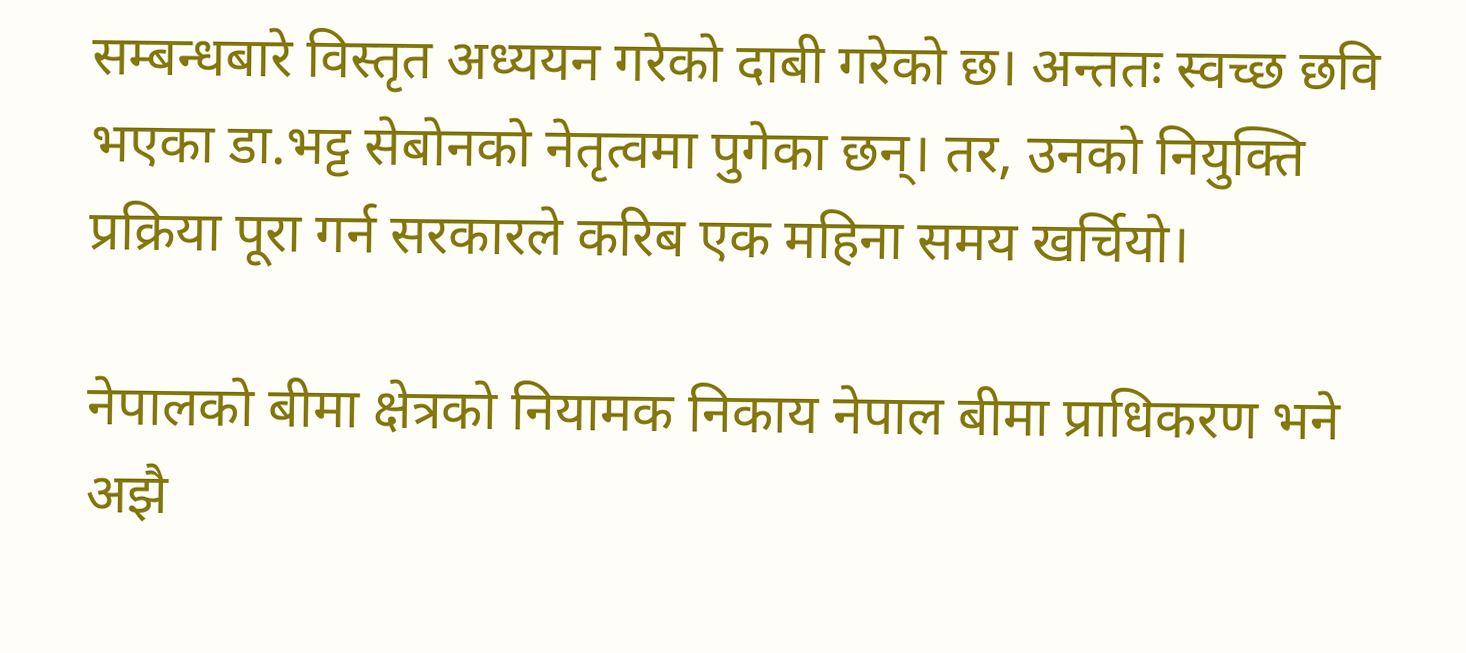सम्बन्धबारे विस्तृत अध्ययन गरेको दाबी गरेको छ। अन्ततः स्वच्छ छवि भएका डा.भट्ट सेबोनको नेतृत्वमा पुगेका छन्। तर, उनको नियुक्ति प्रक्रिया पूरा गर्न सरकारले करिब एक महिना समय खर्चियो।

नेपालको बीमा क्षेत्रको नियामक निकाय नेपाल बीमा प्राधिकरण भने अझै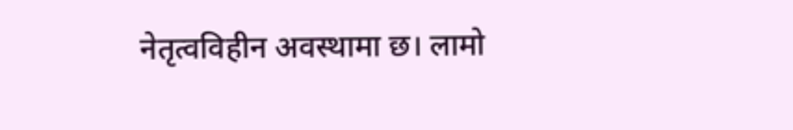नेतृत्वविहीन अवस्थामा छ। लामो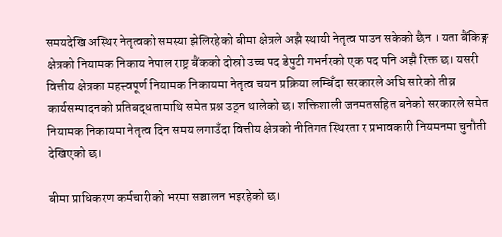समयदेखि अस्थिर नेतृत्वको समस्या झेलिरहेको बीमा क्षेत्रले अझै स्थायी नेतृत्व पाउन सकेको छैन । यता बैंकिङ्ग क्षेत्रको नियामक निकाय नेपाल राष्ट्र बैंकको दोस्रो उच्च पद डेपुटी गभर्नरको एक पद पनि अझै रिक्त छ। यसरी वित्तीय क्षेत्रका महत्त्वपूर्ण नियामक निकायमा नेतृत्व चयन प्रक्रिया लम्बिँदा सरकारले अघि सारेको तीव्र कार्यसम्पादनको प्रतिबद्धतामाथि समेत प्रश्न उठ्न थालेको छ। शक्तिशाली जनमतसहित बनेको सरकारले समेत नियामक निकायमा नेतृत्व दिन समय लगाउँदा वित्तीय क्षेत्रको नीतिगत स्थिरता र प्रभावकारी नियमनमा चुनौती देखिएको छ।

बीमा प्राधिकरण कर्मचारीको भरमा सञ्चालन भइरहेको छ।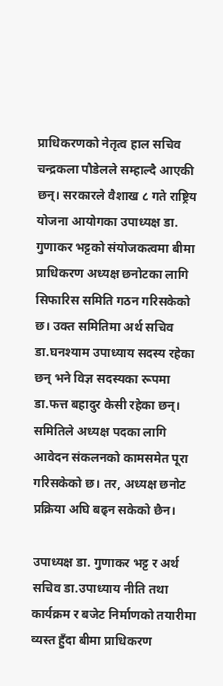प्राधिकरणको नेतृत्व हाल सचिव चन्द्रकला पौडेलले सम्हाल्दै आएकी छन्। सरकारले वैशाख ८ गते राष्ट्रिय योजना आयोगका उपाध्यक्ष डा. गुणाकर भट्टको संयोजकत्वमा बीमा प्राधिकरण अध्यक्ष छनोटका लागि सिफारिस समिति गठन गरिसकेको छ। उक्त समितिमा अर्थ सचिव डा.घनश्याम उपाध्याय सदस्य रहेका छन् भने विज्ञ सदस्यका रूपमा डा.फत्त बहादुर केसी रहेका छन्। समितिले अध्यक्ष पदका लागि आवेदन संकलनको कामसमेत पूरा गरिसकेको छ। तर, अध्यक्ष छनोट प्रक्रिया अघि बढ्न सकेको छैन।

उपाध्यक्ष डा. गुणाकर भट्ट र अर्थ सचिव डा.उपाध्याय नीति तथा कार्यक्रम र बजेट निर्माणको तयारीमा व्यस्त हुँदा बीमा प्राधिकरण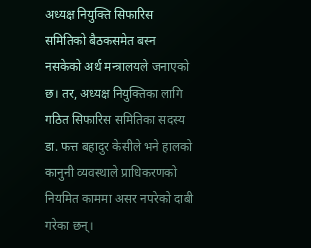अध्यक्ष नियुक्ति सिफारिस समितिको बैठकसमेत बस्न नसकेको अर्थ मन्त्रालयले जनाएको छ। तर, अध्यक्ष नियुक्तिका लागि गठित सिफारिस समितिका सदस्य डा. फत्त बहादुर केसीले भने हालको कानुनी व्यवस्थाले प्राधिकरणको नियमित काममा असर नपरेको दाबी गरेका छन्।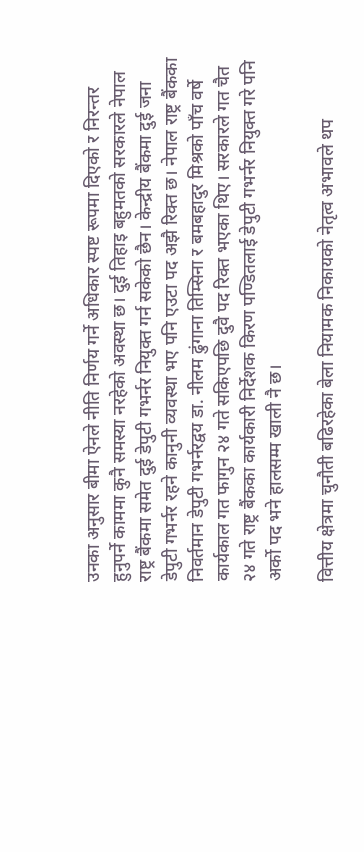उनका अनुसार बीमा ऐनले नीति निर्णय गर्ने अधिकार स्पष्ट रूपमा दिएको र निरन्तर हुनुपर्ने काममा कुनै समस्या नरहेको अवस्था छ। दुई तिहाइ बहुमतको सरकारले नेपाल राष्ट्र बैंकमा समेत दुई डेपुटी गभर्नर नियुक्त गर्न सकेको छैन। केन्द्रीय बैंकमा दुई जना डेपुटी गभर्नर रहने कानुनी व्यवस्था भए पनि एउटा पद अझै रिक्त छ। नेपाल राष्ट्र बैंकका निवर्तमान डेपुटी गभर्नरद्वय डा. नीलम ढुंगाना तिम्सिना र बमबहादुर मिश्रको पाँच वर्षे कार्यकाल गत फागुन २४ गते सकिएपछि दुवै पद रिक्त भएका थिए। सरकारले गत चैत २४ गते राष्ट्र बैंकका कार्यकारी निर्देशक किरण पण्डितलाई डेपुटी गभर्नर नियुक्त गरे पनि अर्को पद भने हालसम्म खाली नै छ।

वित्तीय क्षेत्रमा चुनौती बढिरहेका बेला नियामक निकायको नेतृत्व अभावले थप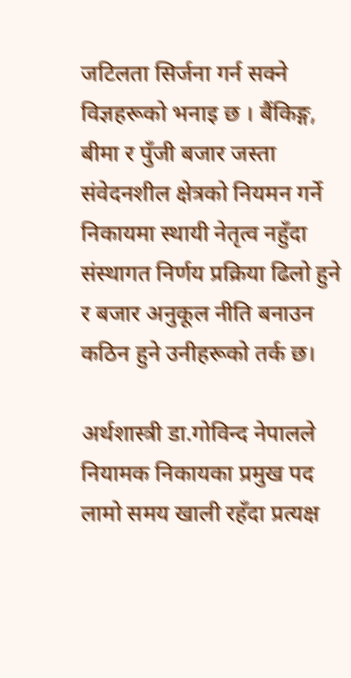जटिलता सिर्जना गर्न सक्ने विज्ञहरूको भनाइ छ । बैंकिङ्ग, बीमा र पुँजी बजार जस्ता संवेदनशील क्षेत्रको नियमन गर्ने निकायमा स्थायी नेतृत्व नहुँदा संस्थागत निर्णय प्रक्रिया ढिलो हुने र बजार अनुकूल नीति बनाउन कठिन हुने उनीहरूको तर्क छ।

अर्थशास्त्री डा.गोविन्द नेपालले नियामक निकायका प्रमुख पद लामो समय खाली रहँदा प्रत्यक्ष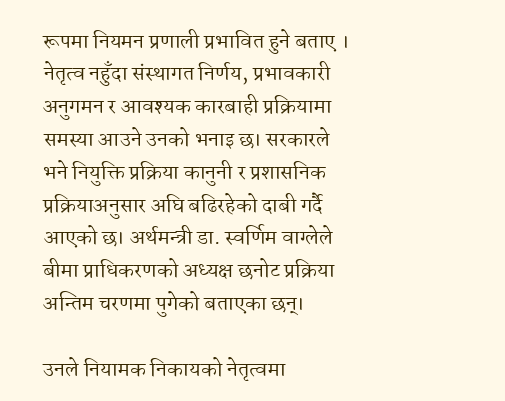रूपमा नियमन प्रणाली प्रभावित हुने बताए । नेतृत्व नहुँदा संस्थागत निर्णय, प्रभावकारी अनुगमन र आवश्यक कारबाही प्रक्रियामा समस्या आउने उनको भनाइ छ। सरकारले भने नियुक्ति प्रक्रिया कानुनी र प्रशासनिक प्रक्रियाअनुसार अघि बढिरहेको दाबी गर्दै आएको छ। अर्थमन्त्री डा. स्वर्णिम वाग्लेले बीमा प्राधिकरणको अध्यक्ष छनोट प्रक्रिया अन्तिम चरणमा पुगेको बताएका छन्।

उनले नियामक निकायको नेतृत्वमा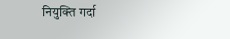नियुक्ति गर्दा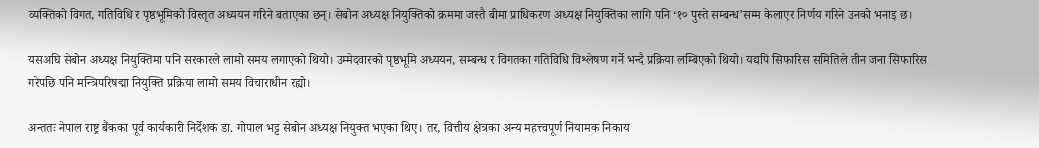व्यक्तिको विगत, गतिविधि र पृष्ठभूमिको विस्तृत अध्ययन गरिने बताएका छन्। सेबोन अध्यक्ष नियुक्तिको क्रममा जस्तै बीमा प्राधिकरण अध्यक्ष नियुक्तिका लागि पनि ‘१० पुस्ते सम्बन्ध’सम्म केलाएर निर्णय गरिने उनको भनाइ छ।

यसअघि सेबोन अध्यक्ष नियुक्तिमा पनि सरकारले लामो समय लगाएको थियो। उम्मेदवारको पृष्ठभूमि अध्ययन, सम्बन्ध र विगतका गतिविधि विश्लेषण गर्ने भन्दै प्रक्रिया लम्बिएको थियो। यद्यपि सिफारिस समितिले तीन जना सिफारिस गरेपछि पनि मन्त्रिपरिषद्मा नियुक्ति प्रक्रिया लामो समय विचाराधीन रह्यो।

अन्ततः नेपाल राष्ट्र बैंकका पूर्व कार्यकारी निर्देशक डा. गोपाल भट्ट सेबोन अध्यक्ष नियुक्त भएका थिए। तर, वित्तीय क्षेत्रका अन्य महत्त्वपूर्ण नियामक निकाय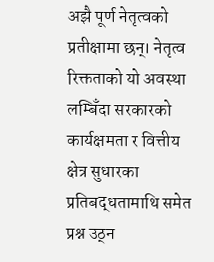अझै पूर्ण नेतृत्वको प्रतीक्षामा छन्। नेतृत्व रिक्तताको यो अवस्था लम्बिँदा सरकारको कार्यक्षमता र वित्तीय क्षेत्र सुधारका प्रतिबद्धतामाथि समेत प्रश्न उठ्न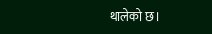थालेको छ।